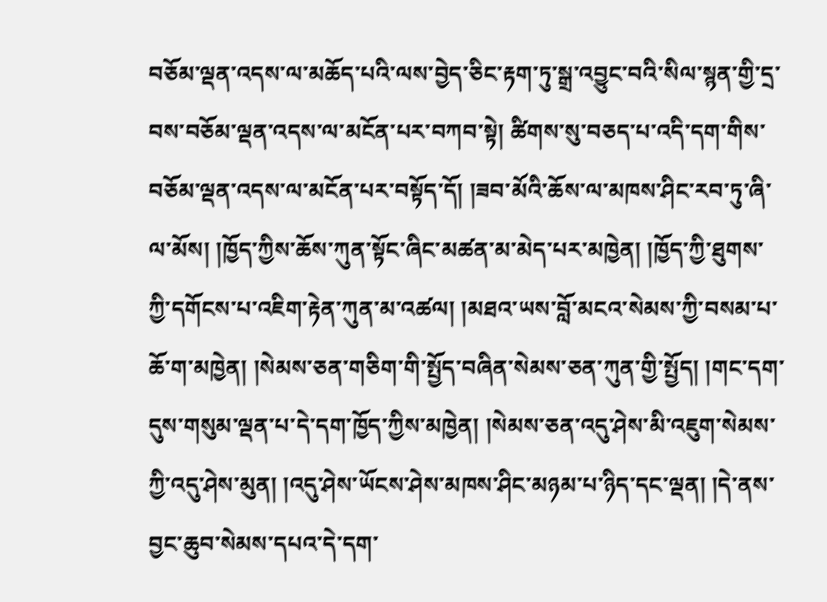བཅོམ་ལྡན་འདས་ལ་མཆོད་པའི་ལས་བྱེད་ཅིང་རྟག་ཏུ་སྒྲ་འབྱུང་བའི་སིལ་སྙན་གྱི་དྲ་བས་བཅོམ་ལྡན་འདས་ལ་མངོན་པར་བཀབ་སྟེ། ཚིགས་སུ་བཅད་པ་འདི་དག་གིས་བཅོམ་ལྡན་འདས་ལ་མངོན་པར་བསྟོད་དོ། །ཟབ་མོའི་ཆོས་ལ་མཁས་ཤིང་རབ་ཏུ་ཞི་ལ་མོས། །ཁྱོད་ཀྱིས་ཆོས་ཀུན་སྟོང་ཞིང་མཚན་མ་མེད་པར་མཁྱེན། །ཁྱོད་ཀྱི་ཐུགས་ཀྱི་དགོངས་པ་འཇིག་རྟེན་ཀུན་མ་འཚལ། །མཐའ་ཡས་བློ་མངའ་སེམས་ཀྱི་བསམ་པ་ཆོ་ག་མཁྱེན། །སེམས་ཅན་གཅིག་གི་སྤྱོད་བཞིན་སེམས་ཅན་ཀུན་གྱི་སྤྱོད། །གང་དག་དུས་གསུམ་ལྡན་པ་དེ་དག་ཁྱོད་ཀྱིས་མཁྱེན། །སེམས་ཅན་འདུ་ཤེས་མི་འཇུག་སེམས་ཀྱི་འདུ་ཤེས་མུན། །འདུ་ཤེས་ཡོངས་ཤེས་མཁས་ཤིང་མཉམ་པ་ཉིད་དང་ལྡན། །དེ་ནས་བྱང་ཆུབ་སེམས་དཔའ་དེ་དག་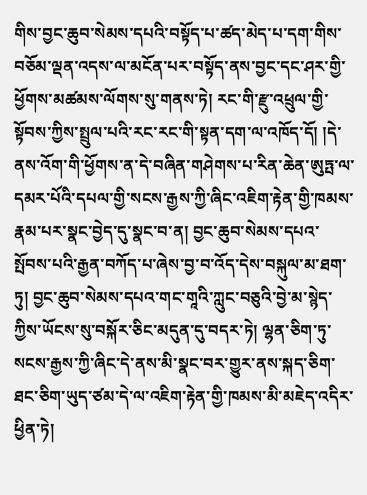གིས་བྱང་ཆུབ་སེམས་དཔའི་བསྟོད་པ་ཚད་མེད་པ་དག་གིས་བཅོམ་ལྡན་འདས་ལ་མངོན་པར་བསྟོད་ནས་བྱང་དང་ཤར་གྱི་ཕྱོགས་མཚམས་ལོགས་སུ་གནས་ཏེ། རང་གི་རྫུ་འཕྲུལ་གྱི་སྟོབས་ཀྱིས་སྤྲུལ་པའི་རང་རང་གི་སྟན་དག་ལ་འཁོད་དོ། །དེ་ནས་འོག་གི་ཕྱོགས་ན་དེ་བཞིན་གཤེགས་པ་རིན་ཆེན་ཨུཏྤ་ལ་དམར་པོའི་དཔལ་གྱི་སངས་རྒྱས་ཀྱི་ཞིང་འཇིག་རྟེན་གྱི་ཁམས་རྣམ་པར་སྣང་བྱེད་དུ་སྣང་བ་ན། བྱང་ཆུབ་སེམས་དཔའ་སྤོབས་པའི་རྒྱན་བཀོད་པ་ཞེས་བྱ་བ་འོད་དེས་བསྐུལ་མ་ཐག་ཏུ། བྱང་ཆུབ་སེམས་དཔའ་གང་གཱའི་ཀླུང་བཅུའི་བྱེ་མ་སྙེད་ཀྱིས་ཡོངས་སུ་བསྐོར་ཅིང་མདུན་དུ་བདར་ཏེ། ལྷན་ཅིག་ཏུ་སངས་རྒྱས་ཀྱི་ཞིང་དེ་ནས་མི་སྣང་བར་གྱུར་ནས་སྐད་ཅིག་ཐང་ཅིག་ཡུད་ཙམ་དེ་ལ་འཇིག་རྟེན་གྱི་ཁམས་མི་མཇེད་འདིར་ཕྱིན་ཏེ།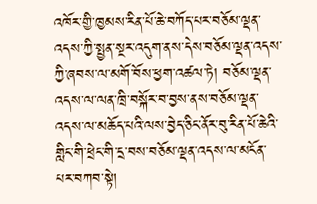འཁོར་གྱི་ཁྱམས་རིན་པོ་ཆེ་བཀོད་པར་བཅོམ་ལྡན་འདས་ཀྱི་སྤྱན་སྔར་འདུག་ནས་དེས་བཅོམ་ལྡན་འདས་ཀྱི་ཞབས་ལ་མགོ་བོས་ཕྱག་འཚལ་ཏེ། བཅོམ་ལྡན་འདས་ལ་ལན་ཁྲི་བསྐོར་བ་བྱས་ནས་བཅོམ་ལྡན་འདས་ལ་མཆོད་པའི་ལས་བྱེད་ཅིང་ནོར་བུ་རིན་པོ་ཆེའི་གླིང་གི་ཕྲེང་གི་དྲ་བས་བཅོམ་ལྡན་འདས་ལ་མངོན་པར་བཀབ་སྟེ།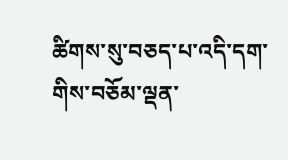ཚིགས་སུ་བཅད་པ་འདི་དག་གིས་བཅོམ་ལྡན་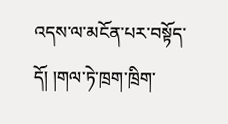འདས་ལ་མངོན་པར་བསྟོད་དོ། །གལ་ཏེ་ཁྲག་ཁྲིག་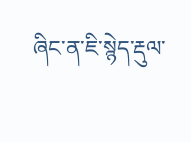ཞིང་ན་ཇི་སྙེད་རྡུལ་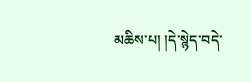མཆིས་པ། །དེ་སྙེད་བདེ་